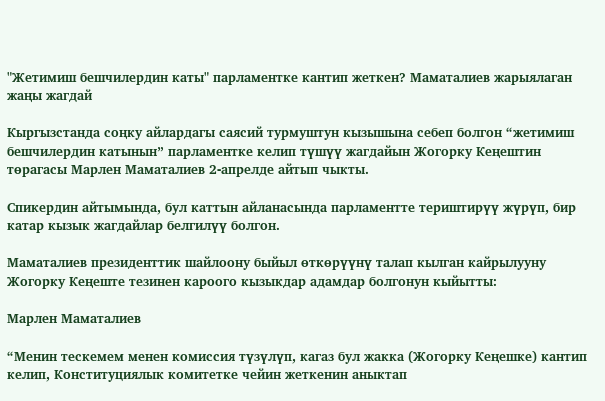"Жетимиш бешчилердин каты" парламентке кантип жеткен? Маматалиев жарыялаган жаңы жагдай

Кыргызстанда соңку айлардагы саясий турмуштун кызышына себеп болгон “жетимиш бешчилердин катынын” парламентке келип түшүү жагдайын Жогорку Кеңештин төрагасы Марлен Маматалиев 2-апрелде айтып чыкты.

Спикердин айтымында, бул каттын айланасында парламентте териштирүү жүрүп, бир катар кызык жагдайлар белгилүү болгон.

Маматалиев президенттик шайлоону быйыл өткөрүүнү талап кылган кайрылууну Жогорку Кеңеште тезинен кароого кызыкдар адамдар болгонун кыйытты:

Марлен Маматалиев

“Менин тескемем менен комиссия түзүлүп, кагаз бул жакка (Жогорку Кеңешке) кантип келип, Конституциялык комитетке чейин жеткенин аныктап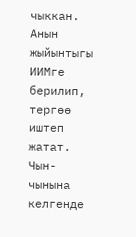чыккан. Анын жыйынтыгы ИИМге берилип, тергөө иштеп жатат. Чын-чынына келгенде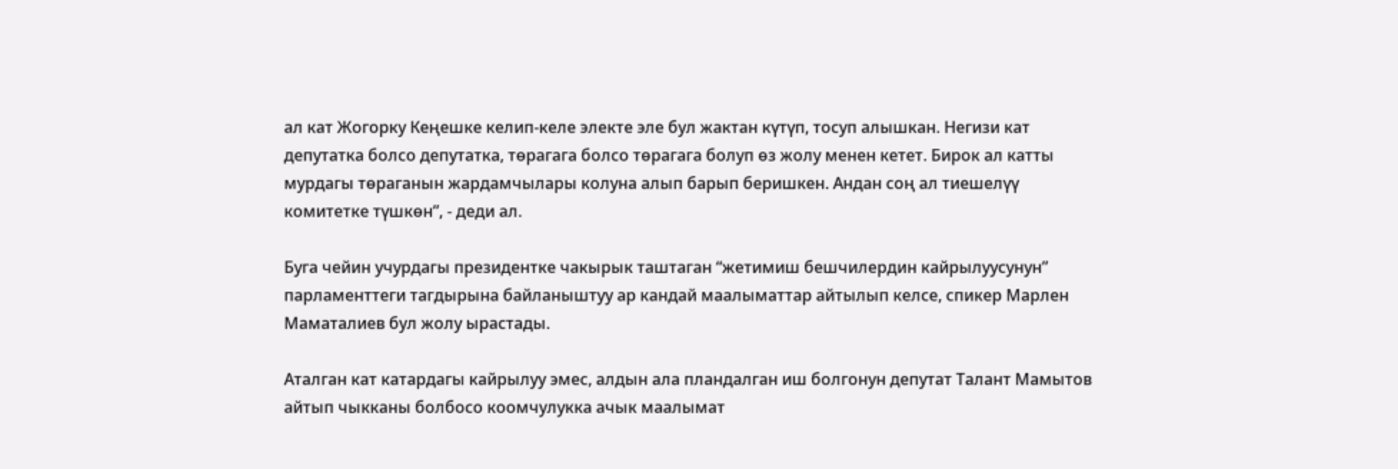ал кат Жогорку Кеңешке келип-келе электе эле бул жактан күтүп, тосуп алышкан. Негизи кат депутатка болсо депутатка, төрагага болсо төрагага болуп өз жолу менен кетет. Бирок ал катты мурдагы төраганын жардамчылары колуна алып барып беришкен. Андан соң ал тиешелүү комитетке түшкөн”, - деди ал.

Буга чейин учурдагы президентке чакырык таштаган “жетимиш бешчилердин кайрылуусунун” парламенттеги тагдырына байланыштуу ар кандай маалыматтар айтылып келсе, спикер Марлен Маматалиев бул жолу ырастады.

Аталган кат катардагы кайрылуу эмес, алдын ала пландалган иш болгонун депутат Талант Мамытов айтып чыкканы болбосо коомчулукка ачык маалымат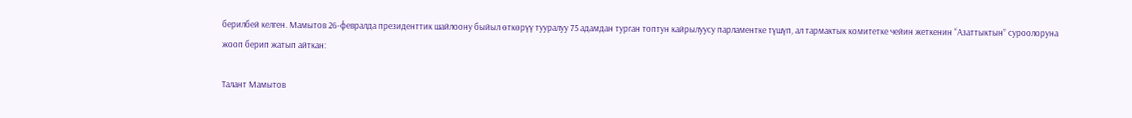берилбей келген. Мамытов 26-февралда президенттик шайлоону быйыл өткөрүү тууралуу 75 адамдан турган топтун кайрылуусу парламентке түшүп, ал тармактык комитетке чейин жеткенин “Азаттыктын” суроолоруна жооп берип жатып айткан:

Талант Мамытов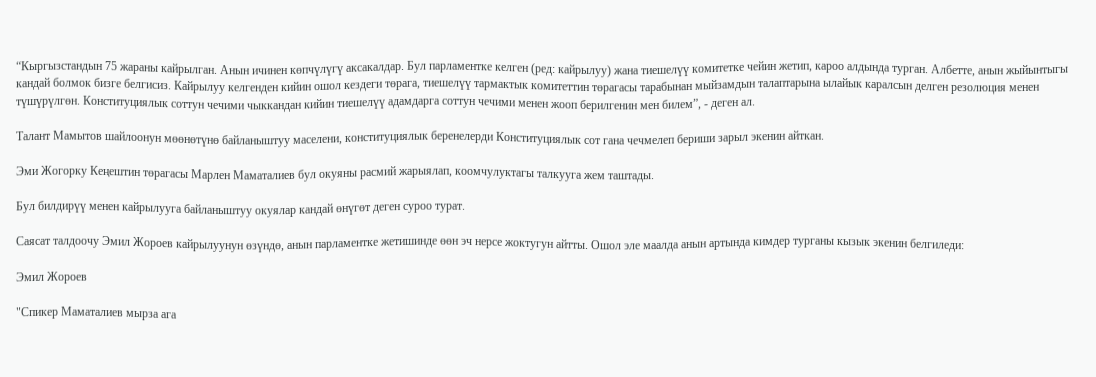“Кыргызстандын 75 жараны кайрылган. Анын ичинен көпчүлүгү аксакалдар. Бул парламентке келген (ред: кайрылуу) жана тиешелүү комитетке чейин жетип, кароо алдында турган. Албетте, анын жыйынтыгы кандай болмок бизге белгисиз. Кайрылуу келгенден кийин ошол кездеги төрага, тиешелүү тармактык комитеттин төрагасы тарабынан мыйзамдын талаптарына ылайык каралсын делген резолюция менен түшүрүлгөн. Конституциялык соттун чечими чыккандан кийин тиешелүү адамдарга соттун чечими менен жооп берилгенин мен билем”, - деген ал.

Талант Мамытов шайлоонун мөөнөтүнө байланыштуу маселени, конституциялык беренелерди Конституциялык сот гана чечмелеп бериши зарыл экенин айткан.

Эми Жогорку Кеңештин төрагасы Марлен Маматалиев бул окуяны расмий жарыялап, коомчулуктагы талкууга жем таштады.

Бул билдирүү менен кайрылууга байланыштуу окуялар кандай өнүгөт деген суроо турат.

Саясат талдоочу Эмил Жороев кайрылуунун өзүндө, анын парламентке жетишинде өөн эч нерсе жоктугун айтты. Ошол эле маалда анын артында кимдер турганы кызык экенин белгиледи:

Эмил Жороев

"Спикер Маматалиев мырза ага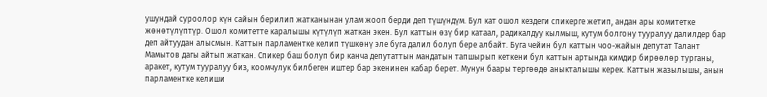ушундай суроолор күн сайын берилип жатканынан улам жооп берди деп түшүндүм. Бул кат ошол кездеги спикерге жетип, андан ары комитетке жөнөтүлүптүр. Ошол комитетте каралышы күтүлүп жаткан экен. Бул каттын өзү бир катаал, радикалдуу кылмыш, кутум болгону тууралуу далилдер бар деп айтуудан алысмын. Каттын парламентке келип түшкөнү эле буга далил болуп бере албайт. Буга чейин бул каттын чоо-жайын депутат Талант Мамытов дагы айтып жаткан. Спикер баш болуп бир канча депутаттын мандатын тапшырып кеткени бул каттын артында кимдир бирөөлөр турганы, аракет, кутум тууралуу биз, коомчулук билбеген иштер бар экенинен кабар берет. Мунун баары тергөөдө аныкталышы керек. Каттын жазылышы, анын парламентке келиши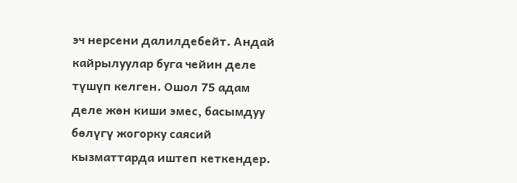эч нерсени далилдебейт. Андай кайрылуулар буга чейин деле түшүп келген. Ошол 75 адам деле жөн киши эмес, басымдуу бөлүгү жогорку саясий кызматтарда иштеп кеткендер.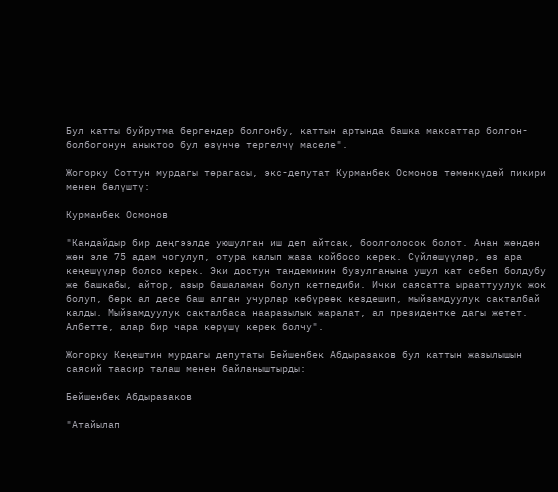Бул катты буйрутма бергендер болгонбу, каттын артында башка максаттар болгон-болбогонун аныктоо бул өзүнчө тергелчү маселе".

Жогорку Соттун мурдагы төрагасы, экс-депутат Курманбек Осмонов төмөнкүдөй пикири менен бөлүштү:

Курманбек Осмонов

"Кандайдыр бир деңгээлде уюшулган иш деп айтсак, боолголосок болот. Анан жөндөн жөн эле 75 адам чогулуп, отура калып жаза койбосо керек. Сүйлөшүүлөр, өз ара кеңешүүлөр болсо керек. Эки достун тандеминин бузулганына ушул кат себеп болдубу же башкабы, айтор, азыр башаламан болуп кетпедиби. Ички саясатта ырааттуулук жок болуп, бөрк ал десе баш алган учурлар көбүрөөк кездешип, мыйзамдуулук сакталбай калды. Мыйзамдуулук сакталбаса нааразылык жаралат, ал президентке дагы жетет. Албетте, алар бир чара көрүшү керек болчу".

Жогорку Кеңештин мурдагы депутаты Бейшенбек Абдыразаков бул каттын жазылышын саясий таасир талаш менен байланыштырды:

Бейшенбек Абдыразаков

"Атайылап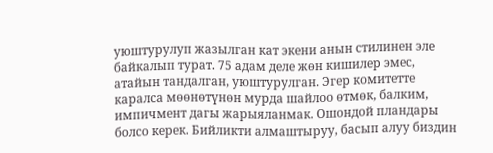уюштурулуп жазылган кат экени анын стилинен эле байкалып турат. 75 адам деле жөн кишилер эмес, атайын тандалган, уюштурулган. Эгер комитетте каралса мөөнөтүнөн мурда шайлоо өтмөк, балким, импичмент дагы жарыяланмак. Ошондой пландары болсо керек. Бийликти алмаштыруу, басып алуу биздин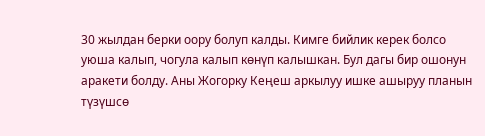30 жылдан берки оору болуп калды. Кимге бийлик керек болсо уюша калып, чогула калып көнүп калышкан. Бул дагы бир ошонун аракети болду. Аны Жогорку Кеңеш аркылуу ишке ашыруу планын түзүшсө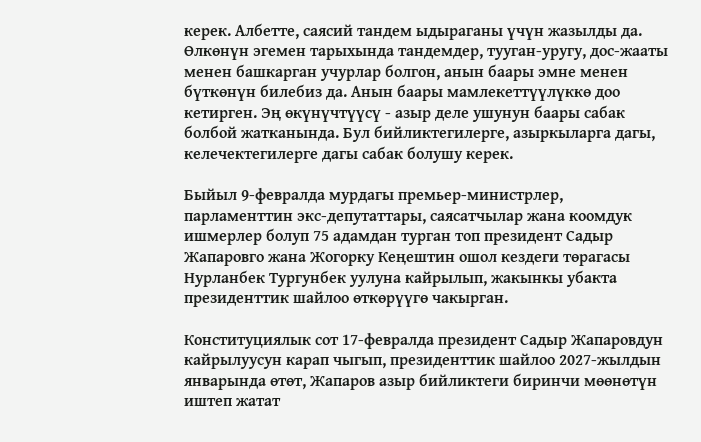керек. Албетте, саясий тандем ыдыраганы үчүн жазылды да. Өлкөнүн эгемен тарыхында тандемдер, тууган-уругу, дос-жааты менен башкарган учурлар болгон, анын баары эмне менен бүткөнүн билебиз да. Анын баары мамлекеттүүлүккө доо кетирген. Эң өкүнүчтүүсү - азыр деле ушунун баары сабак болбой жатканында. Бул бийликтегилерге, азыркыларга дагы, келечектегилерге дагы сабак болушу керек.

Быйыл 9-февралда мурдагы премьер-министрлер, парламенттин экс-депутаттары, саясатчылар жана коомдук ишмерлер болуп 75 адамдан турган топ президент Садыр Жапаровго жана Жогорку Кеңештин ошол кездеги төрагасы Нурланбек Тургунбек уулуна кайрылып, жакынкы убакта президенттик шайлоо өткөрүүгө чакырган.

Конституциялык сот 17-февралда президент Садыр Жапаровдун кайрылуусун карап чыгып, президенттик шайлоо 2027-жылдын январында өтөт, Жапаров азыр бийликтеги биринчи мөөнөтүн иштеп жатат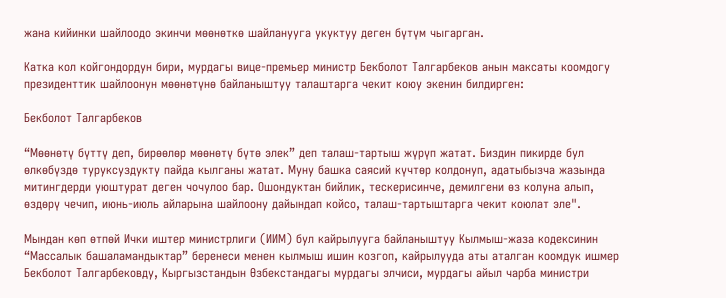жана кийинки шайлоодо экинчи мөөнөткө шайланууга укуктуу деген бүтүм чыгарган.

Катка кол койгондордун бири, мурдагы вице-премьер министр Бекболот Талгарбеков анын максаты коомдогу президенттик шайлоонун мөөнөтүнө байланыштуу талаштарга чекит коюу экенин билдирген:

Бекболот Талгарбеков

“Мөөнөтү бүттү деп, бирөөлөр мөөнөтү бүтө элек” деп талаш-тартыш жүрүп жатат. Биздин пикирде бул өлкөбүздө туруксуздукту пайда кылганы жатат. Муну башка саясий күчтөр колдонуп, адатыбызча жазында митингдерди уюштурат деген чочулоо бар. Ошондуктан бийлик, тескерисинче, демилгени өз колуна алып, өздөрү чечип, июнь-июль айларына шайлоону дайындап койсо, талаш-тартыштарга чекит коюлат эле".

Мындан көп өтпөй Ички иштер министрлиги (ИИМ) бул кайрылууга байланыштуу Кылмыш-жаза кодексинин “Массалык башаламандыктар” беренеси менен кылмыш ишин козгоп, кайрылууда аты аталган коомдук ишмер Бекболот Талгарбековду, Кыргызстандын Өзбекстандагы мурдагы элчиси, мурдагы айыл чарба министри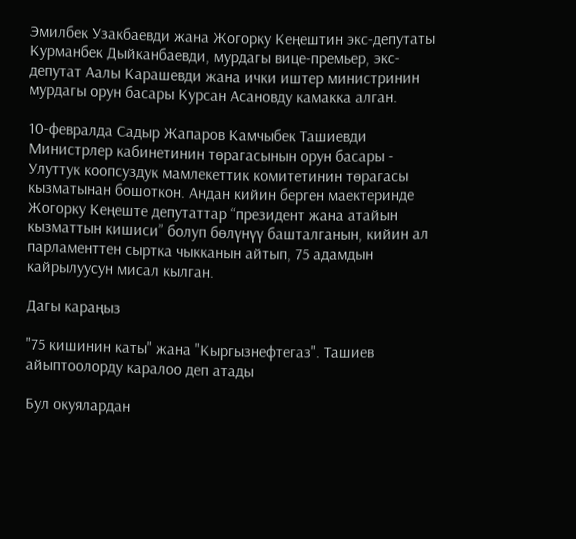Эмилбек Узакбаевди жана Жогорку Кеңештин экс-депутаты Курманбек Дыйканбаевди, мурдагы вице-премьер, экс-депутат Аалы Карашевди жана ички иштер министринин мурдагы орун басары Курсан Асановду камакка алган.

10-февралда Садыр Жапаров Камчыбек Ташиевди Министрлер кабинетинин төрагасынын орун басары - Улуттук коопсуздук мамлекеттик комитетинин төрагасы кызматынан бошоткон. Андан кийин берген маектеринде Жогорку Кеңеште депутаттар “президент жана атайын кызматтын кишиси” болуп бөлүнүү башталганын, кийин ал парламенттен сыртка чыкканын айтып, 75 адамдын кайрылуусун мисал кылган.

Дагы караңыз

"75 кишинин каты" жана "Кыргызнефтегаз". Ташиев айыптоолорду каралоо деп атады

Бул окуялардан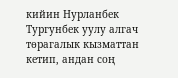кийин Нурланбек Тургунбек уулу алгач төрагалык кызматтан кетип, андан соң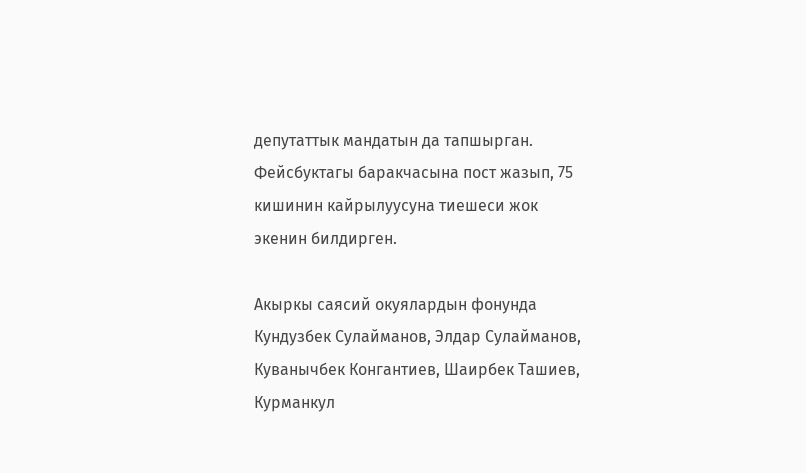депутаттык мандатын да тапшырган. Фейсбуктагы баракчасына пост жазып, 75 кишинин кайрылуусуна тиешеси жок экенин билдирген.

Акыркы саясий окуялардын фонунда Кундузбек Сулайманов, Элдар Сулайманов, Куванычбек Конгантиев, Шаирбек Ташиев, Курманкул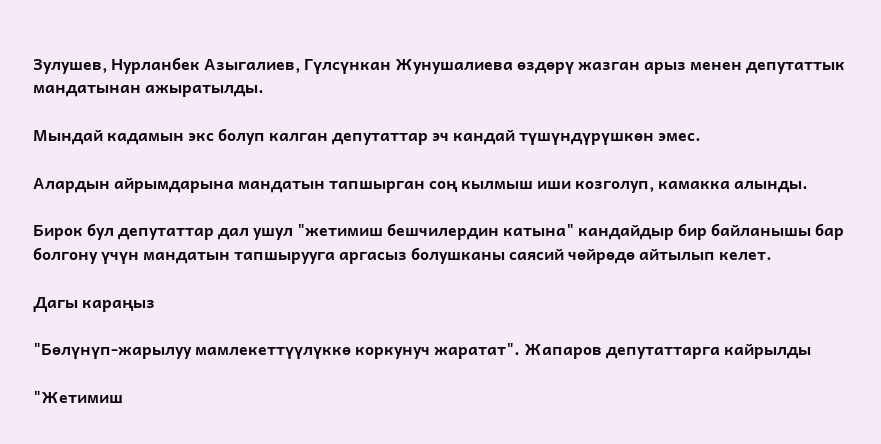Зулушев, Нурланбек Азыгалиев, Гүлсүнкан Жунушалиева өздөрү жазган арыз менен депутаттык мандатынан ажыратылды.

Мындай кадамын экс болуп калган депутаттар эч кандай түшүндүрүшкөн эмес.

Алардын айрымдарына мандатын тапшырган соң кылмыш иши козголуп, камакка алынды.

Бирок бул депутаттар дал ушул "жетимиш бешчилердин катына" кандайдыр бир байланышы бар болгону үчүн мандатын тапшырууга аргасыз болушканы саясий чөйрөдө айтылып келет.

Дагы караңыз

"Бөлүнүп-жарылуу мамлекеттүүлүккө коркунуч жаратат". Жапаров депутаттарга кайрылды

"Жетимиш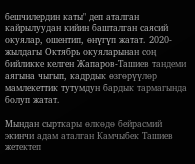бешчилердин каты" деп аталган кайрылуудан кийин башталган саясий окуялар, ошентип, өнүгүп жатат. 2020-жылдагы Октябрь окуяларынан соң бийликке келген Жапаров-Ташиев тандеми аягына чыгып, кадрдык өзгөрүүлөр мамлекеттик тутумдун бардык тармагында болуп жатат.

Мындан сырткары өлкөдө бейрасмий экинчи адам аталган Камчыбек Ташиев жетектеп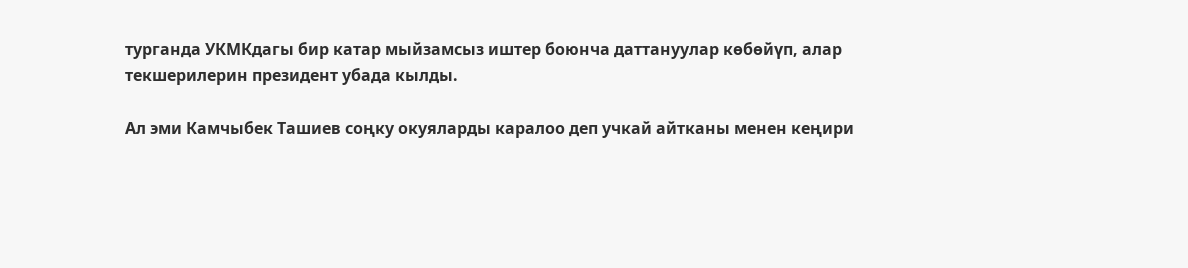турганда УКМКдагы бир катар мыйзамсыз иштер боюнча даттануулар көбөйүп, алар текшерилерин президент убада кылды.

Ал эми Камчыбек Ташиев соңку окуяларды каралоо деп учкай айтканы менен кеңири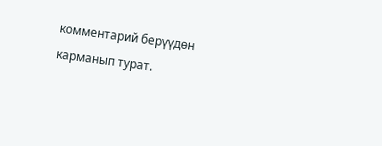комментарий берүүдөн карманып турат.